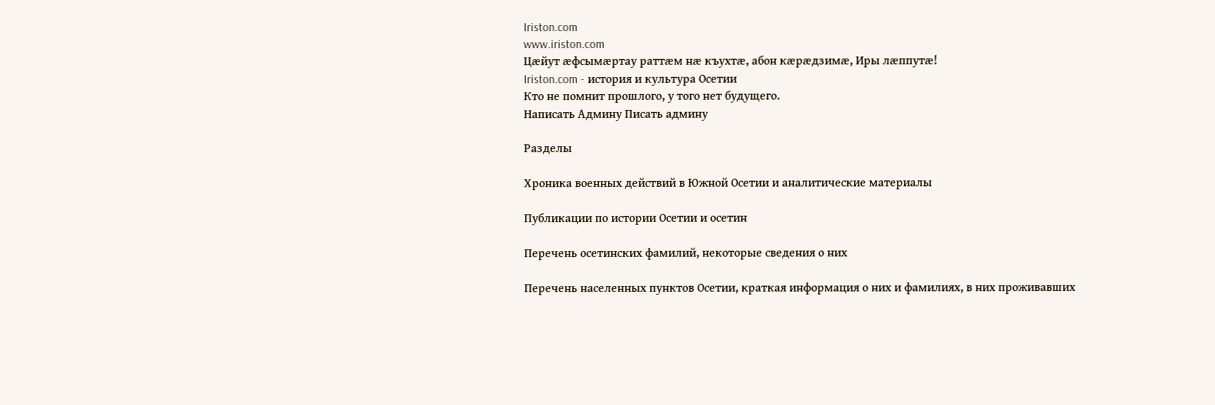Iriston.com
www.iriston.com
Цæйут æфсымæртау раттæм нæ къухтæ, абон кæрæдзимæ, Иры лæппутæ!
Iriston.com - история и культура Осетии
Кто не помнит прошлого, у того нет будущего.
Написать Админу Писать админу

Разделы

Хроника военных действий в Южной Осетии и аналитические материалы

Публикации по истории Осетии и осетин

Перечень осетинских фамилий, некоторые сведения о них

Перечень населенных пунктов Осетии, краткая информация о них и фамилиях, в них проживавших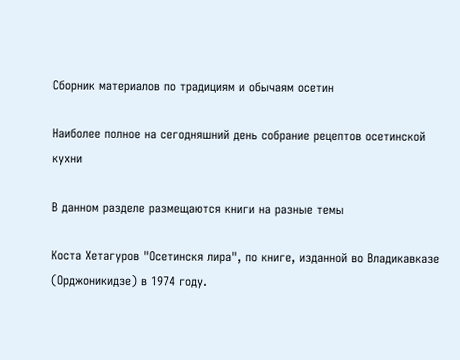Сборник материалов по традициям и обычаям осетин

Наиболее полное на сегодняшний день собрание рецептов осетинской кухни

В данном разделе размещаются книги на разные темы

Коста Хетагуров "Осетинскя лира", по книге, изданной во Владикавказе (Орджоникидзе) в 1974 году.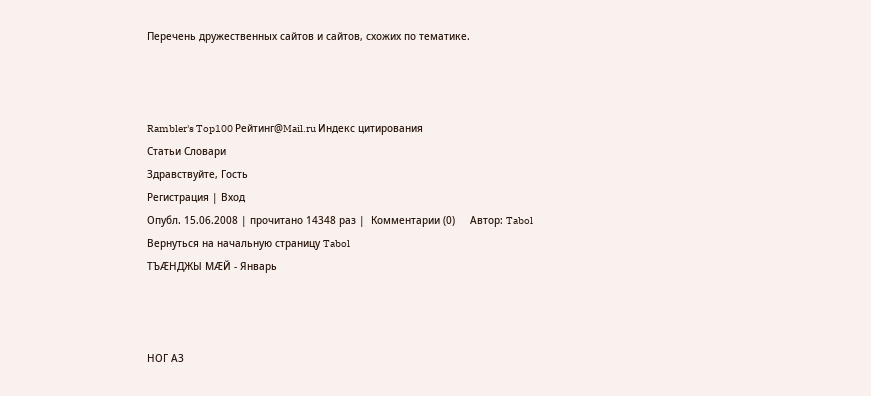Перечень дружественных сайтов и сайтов, схожих по тематике.



Rambler's Top100 Рейтинг@Mail.ru Индекс цитирования
Статьи Словари
Здравствуйте, Гость
Регистрация | Вход
Опубл. 15.06.2008 | прочитано 14348 раз |  Комментарии (0)     Автор: Tabol Вернуться на начальную страницу Tabol
ТЪÆНДЖЫ МÆЙ - Январь



НОГ АЗ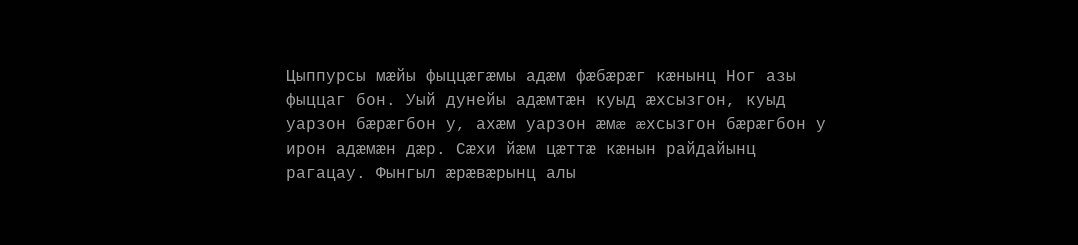Цыппурсы мæйы фыццæгæмы адæм фæбæрæг кæнынц Ног азы фыццаг бон. Уый дунейы адæмтæн куыд æхсызгон, куыд уарзон бæрæгбон у, ахæм уарзон æмæ æхсызгон бæрæгбон у ирон адæмæн дæр. Сæхи йæм цæттæ кæнын райдайынц рагацау. Фынгыл æрæвæрынц алы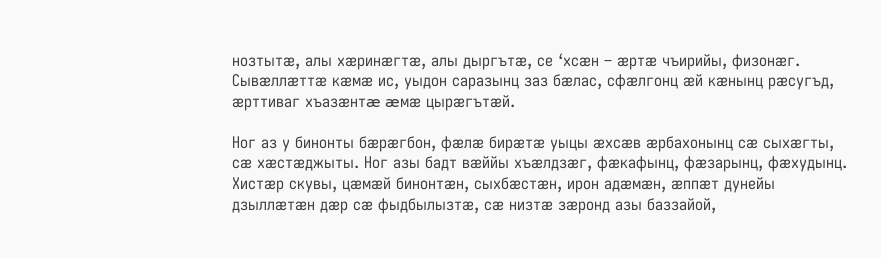нозтытæ, алы хæринæгтæ, алы дыргътæ, се ‘хсæн – æртæ чъирийы, физонæг. Сывæллæттæ кæмæ ис, уыдон саразынц заз бæлас, сфæлгонц æй кæнынц рæсугъд, æрттиваг хъазæнтæ æмæ цырæгътæй.

Ног аз у бинонты бæрæгбон, фæлæ бирæтæ уыцы æхсæв æрбахонынц сæ сыхæгты, сæ хæстæджыты. Ног азы бадт вæййы хъæлдзæг, фæкафынц, фæзарынц, фæхудынц. Хистæр скувы, цæмæй бинонтæн, сыхбæстæн, ирон адæмæн, æппæт дунейы дзыллæтæн дæр сæ фыдбылызтæ, сæ низтæ зæронд азы баззайой,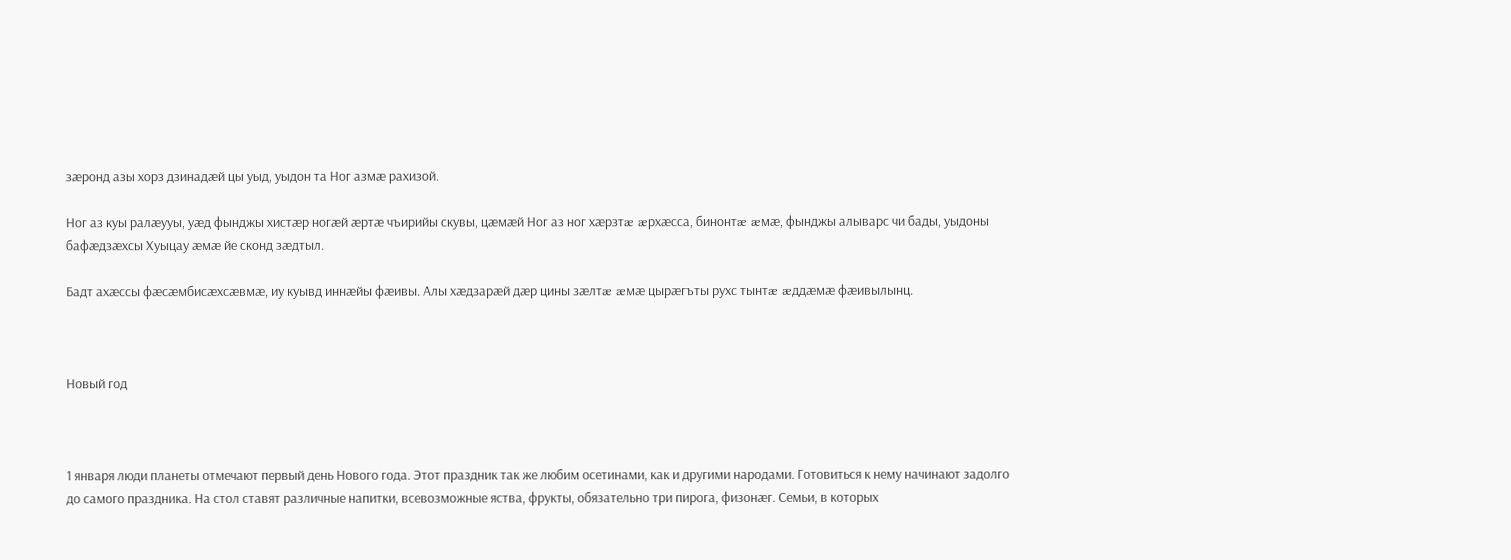зæронд азы хорз дзинадæй цы уыд, уыдон та Ног азмæ рахизой.

Ног аз куы ралæууы, уæд фынджы хистæр ногæй æртæ чъирийы скувы, цæмæй Ног аз ног хæрзтæ æрхæсса, бинонтæ æмæ, фынджы алыварс чи бады, уыдоны бафæдзæхсы Хуыцау æмæ йе сконд зæдтыл.

Бадт ахæссы фæсæмбисæхсæвмæ, иу куывд иннæйы фæивы. Алы хæдзарæй дæр цины зæлтæ æмæ цырæгъты рухс тынтæ æддæмæ фæивылынц.



Новый год



1 января люди планеты отмечают первый день Нового года. Этот праздник так же любим осетинами, как и другими народами. Готовиться к нему начинают задолго до самого праздника. На стол ставят различные напитки, всевозможные яства, фрукты, обязательно три пирога, физонæг. Семьи, в которых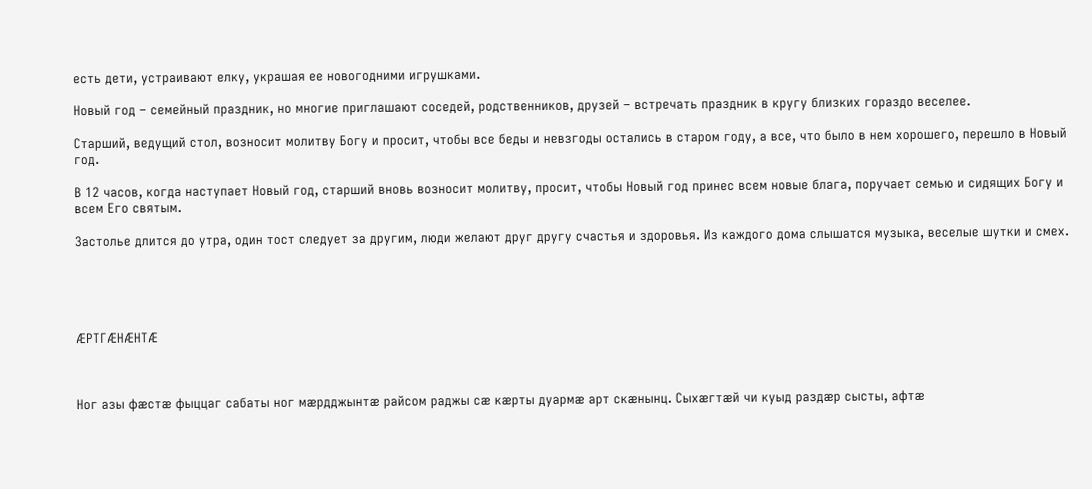есть дети, устраивают елку, украшая ее новогодними игрушками.

Новый год – семейный праздник, но многие приглашают соседей, родственников, друзей – встречать праздник в кругу близких гораздо веселее.

Старший, ведущий стол, возносит молитву Богу и просит, чтобы все беды и невзгоды остались в старом году, а все, что было в нем хорошего, перешло в Новый год.

В 12 часов, когда наступает Новый год, старший вновь возносит молитву, просит, чтобы Новый год принес всем новые блага, поручает семью и сидящих Богу и всем Его святым.

Застолье длится до утра, один тост следует за другим, люди желают друг другу счастья и здоровья. Из каждого дома слышатся музыка, веселые шутки и смех.





ÆРТГÆНÆНТÆ



Ног азы фæстæ фыццаг сабаты ног мæрдджынтæ райсом раджы сæ кæрты дуармæ арт скæнынц. Сыхæгтæй чи куыд раздæр сысты, афтæ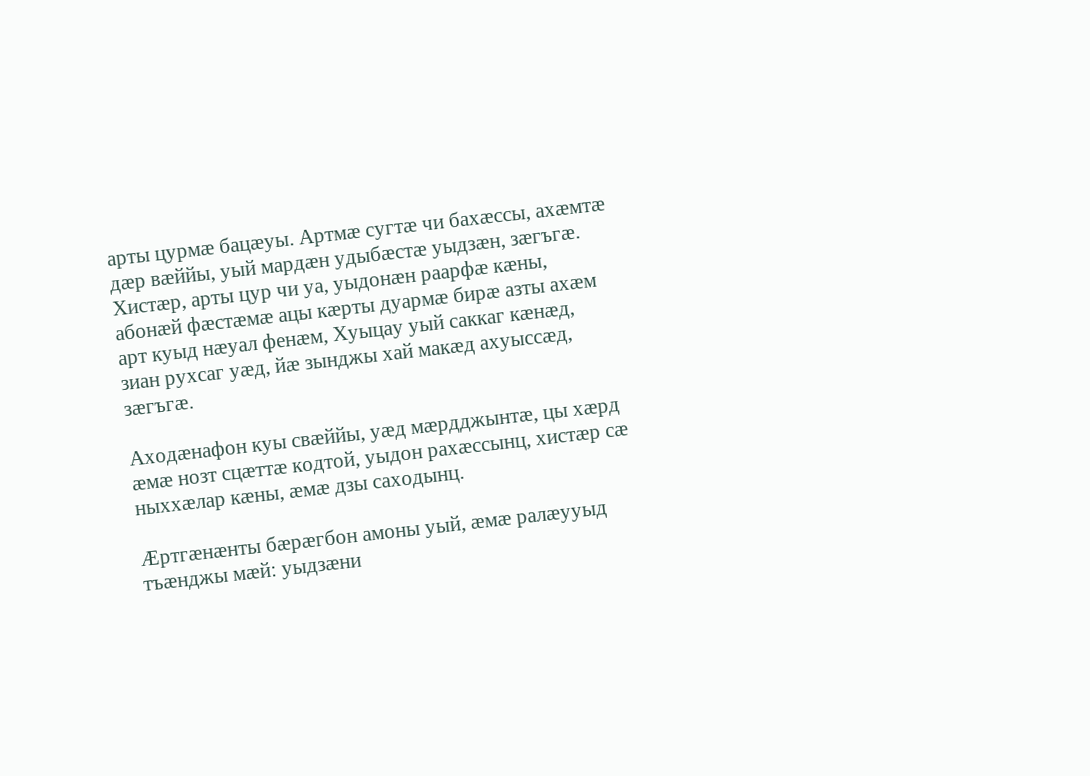арты цурмæ бацæуы. Артмæ сугтæ чи бахæссы, ахæмтæ дæр вæййы, уый мардæн удыбæстæ уыдзæн, зæгъгæ. Хистæр, арты цур чи уа, уыдонæн раарфæ кæны, абонæй фæстæмæ ацы кæрты дуармæ бирæ азты ахæм арт куыд нæуал фенæм, Хуыцау уый саккаг кæнæд, зиан рухсаг уæд, йæ зынджы хай макæд ахуыссæд, зæгъгæ.

Аходæнафон куы свæййы, уæд мæрдджынтæ, цы хæрд æмæ нозт сцæттæ кодтой, уыдон рахæссынц, хистæр сæ ныххæлар кæны, æмæ дзы саходынц.

Æртгæнæнты бæрæгбон амоны уый, æмæ ралæууыд тъæнджы мæй: уыдзæни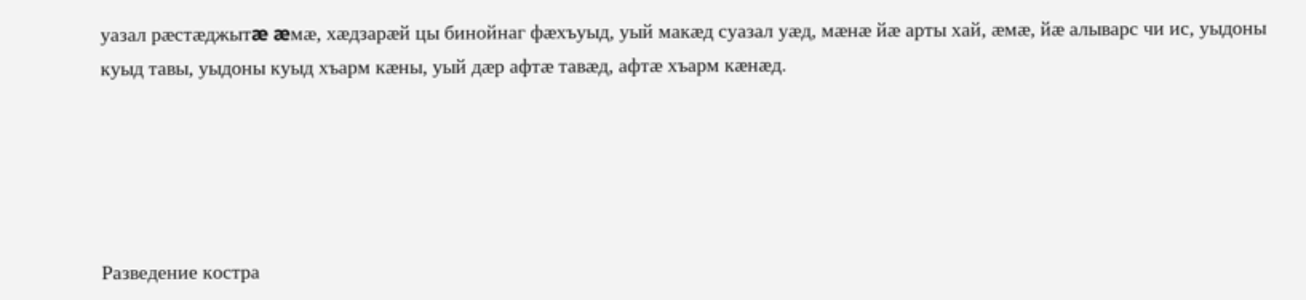уазал рæстæджытæ æмæ, хæдзарæй цы бинойнаг фæхъуыд, уый макæд суазал уæд, мæнæ йæ арты хай, æмæ, йæ алыварс чи ис, уыдоны куыд тавы, уыдоны куыд хъарм кæны, уый дæр афтæ тавæд, афтæ хъарм кæнæд.





Разведение костра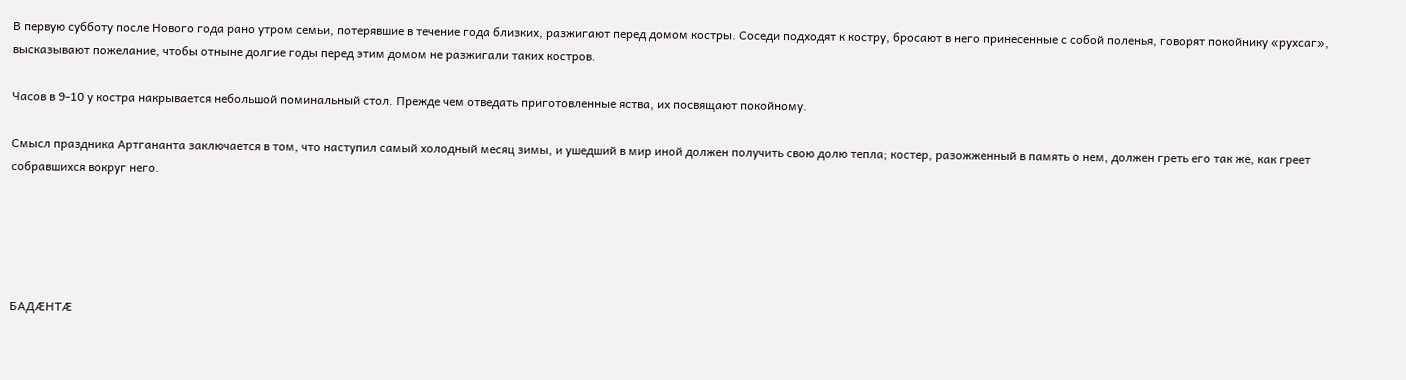В первую субботу после Нового года рано утром семьи, потерявшие в течение года близких, разжигают перед домом костры. Соседи подходят к костру, бросают в него принесенные с собой поленья, говорят покойнику «рухсаг», высказывают пожелание, чтобы отныне долгие годы перед этим домом не разжигали таких костров.

Часов в 9-10 у костра накрывается небольшой поминальный стол. Прежде чем отведать приготовленные яства, их посвящают покойному.

Смысл праздника Артгананта заключается в том, что наступил самый холодный месяц зимы, и ушедший в мир иной должен получить свою долю тепла; костер, разожженный в память о нем, должен греть его так же, как греет собравшихся вокруг него.





БАДÆНТÆ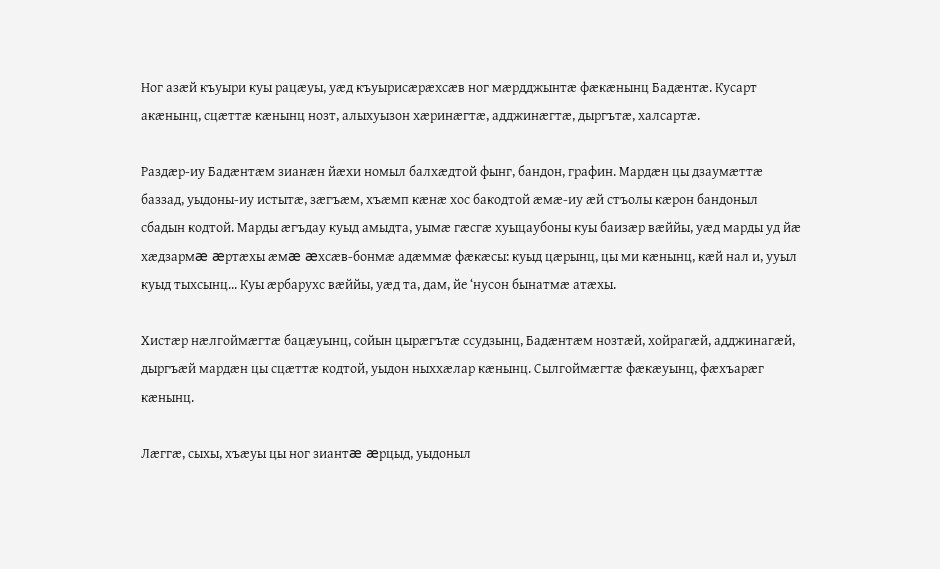Ног азæй къуыри куы рацæуы, уæд къуырисæрæхсæв ног мæрдджынтæ фæкæнынц Бадæнтæ. Кусарт акæнынц, сцæттæ кæнынц нозт, алыхуызон хæринæгтæ, адджинæгтæ, дыргътæ, халсартæ.

Раздæр-иу Бадæнтæм зианæн йæхи номыл балхæдтой фынг, бандон, графин. Мардæн цы дзаумæттæ баззад, уыдоны-иу истытæ, зæгъæм, хъæмп кæнæ хос бакодтой æмæ-иу æй стъолы кæрон бандоныл сбадын кодтой. Марды æгъдау куыд амыдта, уымæ гæсгæ хуыцаубоны куы баизæр вæййы, уæд марды уд йæ хæдзармæ æртæхы æмæ æхсæв-бонмæ адæммæ фæкæсы: куыд цæрынц, цы ми кæнынц, кæй нал и, ууыл куыд тыхсынц... Куы æрбарухс вæййы, уæд та, дам, йе ‘нусон бынатмæ атæхы.

Хистæр нæлгоймæгтæ бацæуынц, сойын цырæгътæ ссудзынц, Бадæнтæм нозтæй, хойрагæй, адджинагæй, дыргъæй мардæн цы сцæттæ кодтой, уыдон ныххæлар кæнынц. Сылгоймæгтæ фæкæуынц, фæхъарæг кæнынц.

Лæггæ, сыхы, хъæуы цы ног зиантæ æрцыд, уыдоныл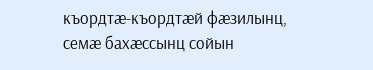къордтæ-къордтæй фæзилынц, семæ бахæссынц сойын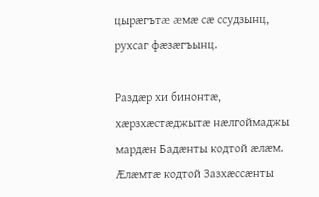цырæгътæ æмæ сæ ссудзынц, рухсаг фæзæгъынц.

Раздæр хи бинонтæ, хæрзхæстæджытæ нæлгоймаджы мардæн Бадæнты кодтой æлæм. Æлæмтæ кодтой Зазхæссæнты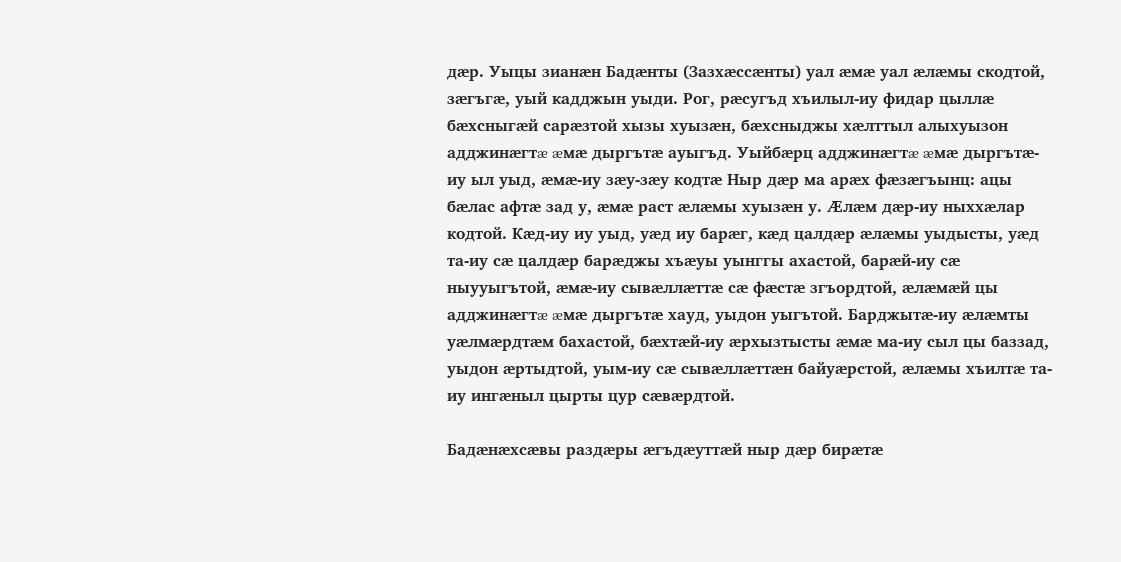дæр. Уыцы зианæн Бадæнты (Зазхæссæнты) уал æмæ уал æлæмы скодтой, зæгъгæ, уый кадджын уыди. Рог, рæсугъд хъилыл-иу фидар цыллæ бæхсныгæй сарæзтой хызы хуызæн, бæхсныджы хæлттыл алыхуызон адджинæгтæ æмæ дыргътæ ауыгъд. Уыйбæрц адджинæгтæ æмæ дыргътæ-иу ыл уыд, æмæ-иу зæу-зæу кодтæ Ныр дæр ма арæх фæзæгъынц: ацы бæлас афтæ зад у, æмæ раст æлæмы хуызæн у. Æлæм дæр-иу ныххæлар кодтой. Кæд-иу иу уыд, уæд иу барæг, кæд цалдæр æлæмы уыдысты, уæд та-иу сæ цалдæр барæджы хъæуы уынггы ахастой, барæй-иу сæ ныууыгътой, æмæ-иу сывæллæттæ сæ фæстæ згъордтой, æлæмæй цы адджинæгтæ æмæ дыргътæ хауд, уыдон уыгътой. Барджытæ-иу æлæмты уæлмæрдтæм бахастой, бæхтæй-иу æрхызтысты æмæ ма-иу сыл цы баззад, уыдон æртыдтой, уым-иу сæ сывæллæттæн байуæрстой, æлæмы хъилтæ та-иу ингæныл цырты цур сæвæрдтой.

Бадæнæхсæвы раздæры æгъдæуттæй ныр дæр бирæтæ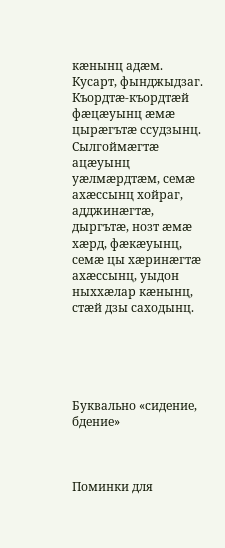кæнынц адæм. Кусарт, фынджыдзаг. Къордтæ-къордтæй фæцæуынц æмæ цырæгътæ ссудзынц. Сылгоймæгтæ ацæуынц уæлмæрдтæм, семæ ахæссынц хойраг, адджинæгтæ, дыргътæ, нозт æмæ хæрд, фæкæуынц, семæ цы хæринæгтæ ахæссынц, уыдон ныххæлар кæнынц, стæй дзы саходынц.





Буквально «сидение, бдение»



Поминки для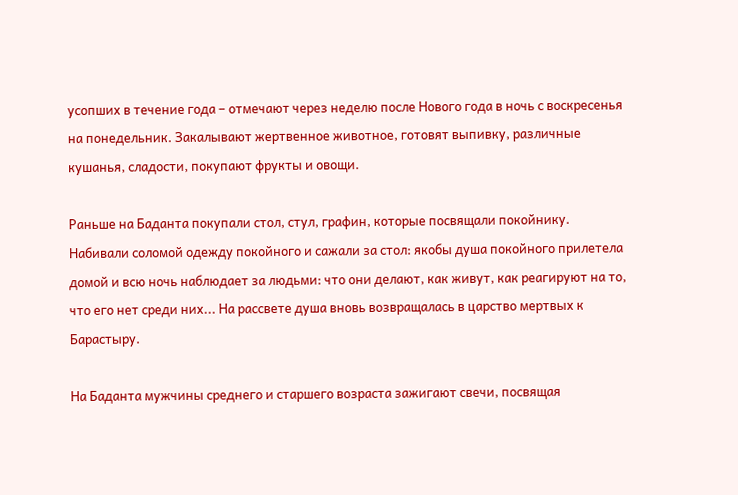усопших в течение года – отмечают через неделю после Нового года в ночь с воскресенья на понедельник. Закалывают жертвенное животное, готовят выпивку, различные кушанья, сладости, покупают фрукты и овощи.

Раньше на Баданта покупали стол, стул, графин, которые посвящали покойнику. Набивали соломой одежду покойного и сажали за стол: якобы душа покойного прилетела домой и всю ночь наблюдает за людьми: что они делают, как живут, как реагируют на то, что его нет среди них... На рассвете душа вновь возвращалась в царство мертвых к Барастыру.

На Баданта мужчины среднего и старшего возраста зажигают свечи, посвящая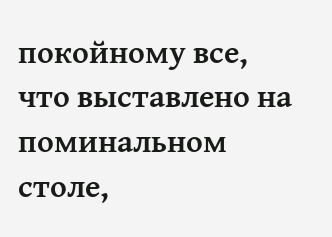покойному все, что выставлено на поминальном столе,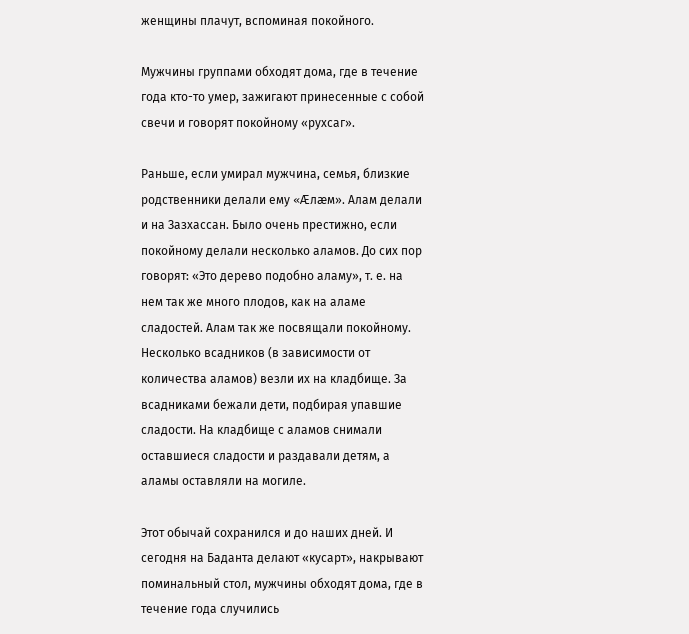женщины плачут, вспоминая покойного.

Мужчины группами обходят дома, где в течение года кто-то умер, зажигают принесенные с собой свечи и говорят покойному «рухсаг».

Раньше, если умирал мужчина, семья, близкие родственники делали ему «Æлæм». Алам делали и на Зазхассан. Было очень престижно, если покойному делали несколько аламов. До сих пор говорят: «Это дерево подобно аламу», т. е. на нем так же много плодов, как на аламе сладостей. Алам так же посвящали покойному. Несколько всадников (в зависимости от количества аламов) везли их на кладбище. За всадниками бежали дети, подбирая упавшие сладости. На кладбище с аламов снимали оставшиеся сладости и раздавали детям, а аламы оставляли на могиле.

Этот обычай сохранился и до наших дней. И сегодня на Баданта делают «кусарт», накрывают поминальный стол, мужчины обходят дома, где в течение года случились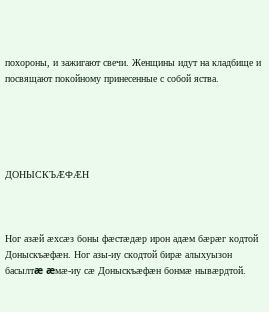похороны, и зажигают свечи. Женщины идут на кладбище и посвящают покойному принесенные с собой яства.





ДОНЫСКЪÆФÆН



Ног азæй æхсæз боны фæстæдæр ирон адæм бæрæг кодтой Доныскъæфæн. Ног азы-иу скодтой бирæ алыхуызон басылтæ æмæ-иу сæ Доныскъæфæн бонмæ нывæрдтой.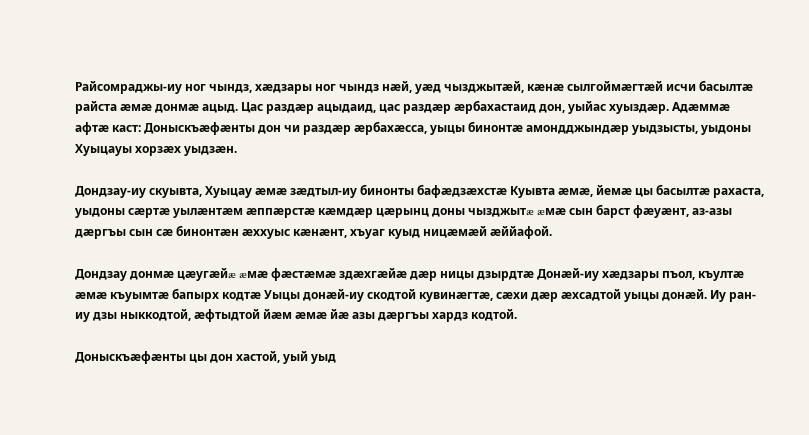Райсомраджы-иу ног чындз, хæдзары ног чындз нæй, уæд чызджытæй, кæнæ сылгоймæгтæй исчи басылтæ райста æмæ донмæ ацыд. Цас раздæр ацыдаид, цас раздæр æрбахастаид дон, уыйас хуыздæр. Aдæммæ афтæ каст: Доныскъæфæнты дон чи раздæр æрбахæсса, уыцы бинонтæ амондджындæр уыдзысты, уыдоны Хуыцауы хорзæх уыдзæн.

Дондзау-иу скуывта, Хуыцау æмæ зæдтыл-иу бинонты бафæдзæхстæ Куывта æмæ, йемæ цы басылтæ рахаста, уыдоны сæртæ уылæнтæм æппæрстæ кæмдæр цæрынц доны чызджытæ æмæ сын барст фæуæнт, аз-азы дæргъы сын сæ бинонтæн æххуыс кæнæнт, хъуаг куыд ницæмæй æййафой.

Дондзау донмæ цæугæйæ æмæ фæстæмæ здæхгæйæ дæр ницы дзырдтæ Донæй-иу хæдзары пъол, къултæ æмæ къуымтæ бапырх кодтæ Уыцы донæй-иу скодтой кувинæгтæ, сæхи дæр æхсадтой уыцы донæй. Иу ран-иу дзы ныккодтой, æфтыдтой йæм æмæ йæ азы дæргъы хардз кодтой.

Доныскъæфæнты цы дон хастой, уый уыд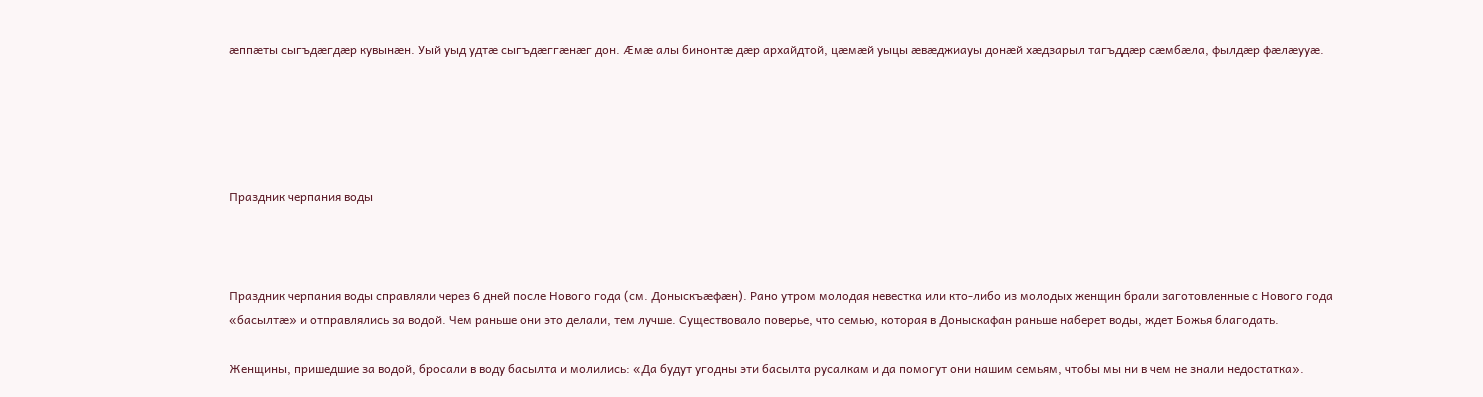æппæты сыгъдæгдæр кувынæн. Уый уыд удтæ сыгъдæггæнæг дон. Æмæ алы бинонтæ дæр архайдтой, цæмæй уыцы æвæджиауы донæй хæдзарыл тагъддæр сæмбæла, фылдæр фæлæууæ.





Праздник черпания воды



Праздник черпания воды справляли через 6 дней после Нового года (см. Доныскъæфæн). Рано утром молодая невестка или кто-либо из молодых женщин брали заготовленные с Нового года «басылтæ» и отправлялись за водой. Чем раньше они это делали, тем лучше. Существовало поверье, что семью, которая в Доныскафан раньше наберет воды, ждет Божья благодать.

Женщины, пришедшие за водой, бросали в воду басылта и молились: «Да будут угодны эти басылта русалкам и да помогут они нашим семьям, чтобы мы ни в чем не знали недостатка».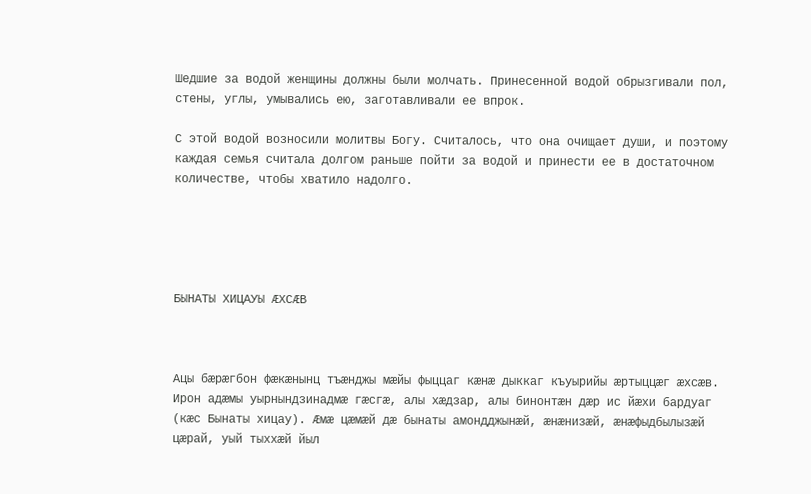Шедшие за водой женщины должны были молчать. Принесенной водой обрызгивали пол, стены, углы, умывались ею, заготавливали ее впрок.

С этой водой возносили молитвы Богу. Считалось, что она очищает души, и поэтому каждая семья считала долгом раньше пойти за водой и принести ее в достаточном количестве, чтобы хватило надолго.





БЫНАТЫ ХИЦАУЫ ÆХСÆВ



Ацы бæрæгбон фæкæнынц тъæнджы мæйы фыццаг кæнæ дыккаг къуырийы æртыццæг æхсæв. Ирон адæмы уырнындзинадмæ гæсгæ, алы хæдзар, алы бинонтæн дæр ис йæхи бардуаг (кæс Бынаты хицау). Æмæ цæмæй дæ бынаты амондджынæй, æнæнизæй, æнæфыдбылызæй цæрай, уый тыххæй йыл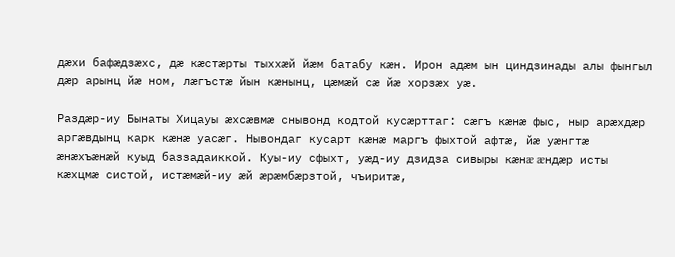дæхи бафæдзæхс, дæ кæстæрты тыххæй йæм батабу кæн. Ирон адæм ын циндзинады алы фынгыл дæр арынц йæ ном, лæгъстæ йын кæнынц, цæмæй сæ йæ хорзæх уæ.

Раздæр-иу Бынаты Хицауы æхсæвмæ снывонд кодтой кусæрттаг: сæгъ кæнæ фыс, ныр арæхдæр аргæвдынц карк кæнæ уасæг. Нывондаг кусарт кæнæ маргъ фыхтой афтæ, йæ уæнгтæ æнæхъæнæй куыд баззадаиккой. Куы-иу сфыхт, уæд-иу дзидза сивыры кæнæ æндæр исты кæхцмæ систой, истæмæй-иу æй æрæмбæрзтой, чъиритæ,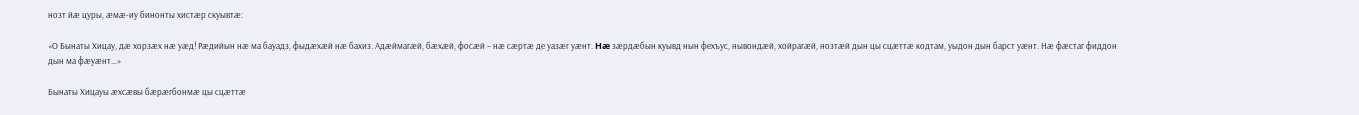нозт йæ цуры, æмæ-иу бинонты хистæр скуывтæ:

«О Бынаты Хицау, дæ хорзæх нæ уæд! Рæдийын нæ ма бауадз, фыдæхæй нæ бахиз. Адæймагæй, бæхæй, фосæй – нæ сæртæ де уазæг уæнт. Hæ зæрдæбын куывд нын фехъус, нывондæй, хойрагæй, нозтæй дын цы сцæттæ кодтам, уыдон дын барст уæнт. Нæ фæстаг фиддон дын ма фæуæнт...»

Бынаты Хицауы æхсæвы бæрæгбонмæ цы сцæттæ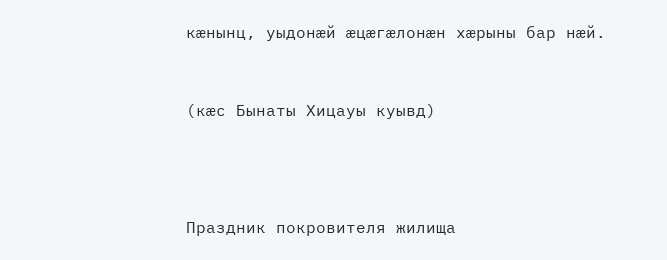кæнынц, уыдонæй æцæгæлонæн хæрыны бар нæй.



(кæс Бынаты Хицауы куывд)





Праздник покровителя жилища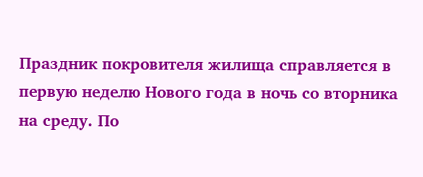Праздник покровителя жилища справляется в первую неделю Нового года в ночь со вторника на среду. По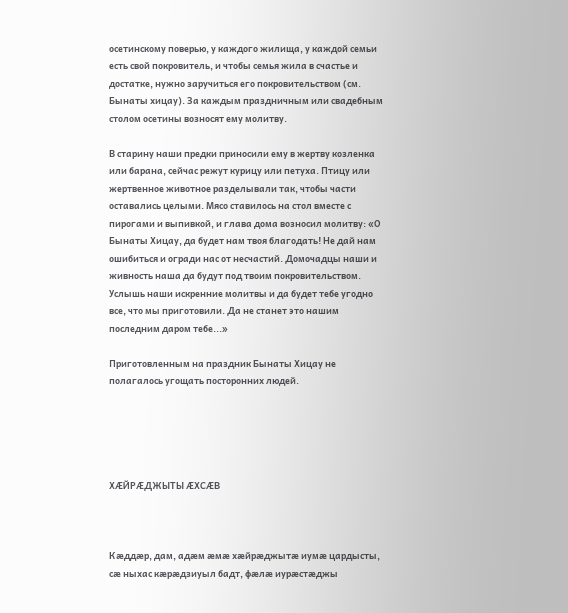осетинскому поверью, у каждого жилища, у каждой семьи есть свой покровитель, и чтобы семья жила в счастье и достатке, нужно заручиться его покровительством (см. Бынаты хицау). За каждым праздничным или свадебным столом осетины возносят ему молитву.

В старину наши предки приносили ему в жертву козленка или барана, сейчас режут курицу или петуха. Птицу или жертвенное животное разделывали так, чтобы части оставались целыми. Мясо ставилось на стол вместе с пирогами и выпивкой, и глава дома возносил молитву: «О Бынаты Хицау, да будет нам твоя благодать! Не дай нам ошибиться и огради нас от несчастий. Домочадцы наши и живность наша да будут под твоим покровительством. Услышь наши искренние молитвы и да будет тебе угодно все, что мы приготовили. Да не станет это нашим последним даром тебе...»

Приготовленным на праздник Бынаты Хицау не полагалось угощать посторонних людей.





ХÆЙРÆДЖЫТЫ ÆХСÆВ



Кæддæр, дам, адæм æмæ хæйрæджытæ иумæ цардысты, сæ ныхас кæрæдзиуыл бадт, фæлæ иурæстæджы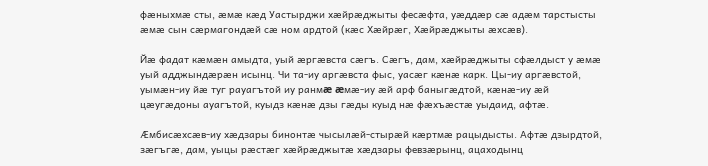фæныхмæ сты, æмæ кæд Уастырджи хæйрæджыты фесæфта, уæддæр сæ адæм тарстысты æмæ сын сæрмагондæй сæ ном ардтой (кæс Хæйрæг, Хæйрæджыты æхсæв).

Йæ фадат кæмæн амыдта, уый æргæвста сæгъ. Сæгъ, дам, хæйрæджыты сфæлдыст у æмæ уый адджындæрæн исынц. Чи та-иу аргæвста фыс, уасæг кæнæ карк. Цы-иу аргæвстой, уымæн-иу йæ туг рауагътой иу ранмæ æмæ-иу æй арф баныгæдтой, кæнæ-иу æй цæугæдоны ауагътой, куыдз кæнæ дзы гæды куыд нæ фæхъæстæ уыдаид, афтæ.

Æмбисæхсæв-иу хæдзары бинонтæ чысылæй-стырæй кæртмæ рацыдысты. Афтæ дзырдтой, зæгъгæ, дам, уыцы рæстæг хæйрæджытæ хæдзары февзæрынц, ацаходынц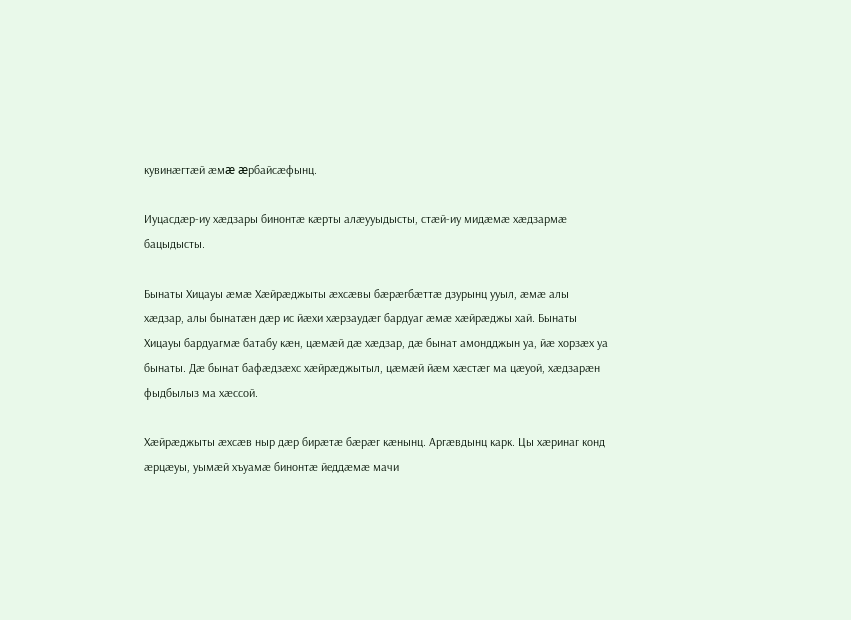кувинæгтæй æмæ æрбайсæфынц.

Иуцасдæр-иу хæдзары бинонтæ кæрты алæууыдысты, стæй-иу мидæмæ хæдзармæ бацыдысты.

Бынаты Хицауы æмæ Хæйрæджыты æхсæвы бæрæгбæттæ дзурынц ууыл, æмæ алы хæдзар, алы бынатæн дæр ис йæхи хæрзаудæг бардуаг æмæ хæйрæджы хай. Бынаты Хицауы бардуагмæ батабу кæн, цæмæй дæ хæдзар, дæ бынат амондджын уа, йæ хорзæх уа бынаты. Дæ бынат бафæдзæхс хæйрæджытыл, цæмæй йæм хæстæг ма цæуой, хæдзарæн фыдбылыз ма хæссой.

Хæйрæджыты æхсæв ныр дæр бирæтæ бæрæг кæнынц. Аргæвдынц карк. Цы хæринаг конд æрцæуы, уымæй хъуамæ бинонтæ йеддæмæ мачи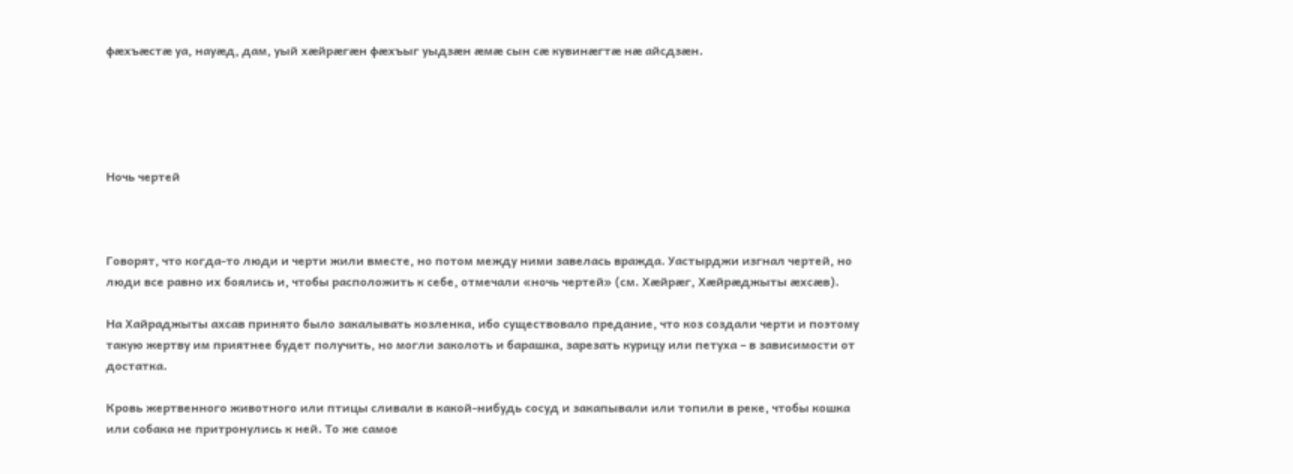фæхъæстæ уа, науæд, дам, уый хæйрæгæн фæхъыг уыдзæн æмæ сын сæ кувинæгтæ нæ айсдзæн.





Ночь чертей



Говорят, что когда-то люди и черти жили вместе, но потом между ними завелась вражда. Уастырджи изгнал чертей, но люди все равно их боялись и, чтобы расположить к себе, отмечали «ночь чертей» (см. Хæйрæг, Хæйрæджыты æхсæв).

На Хайраджыты ахсав принято было закалывать козленка, ибо существовало предание, что коз создали черти и поэтому такую жертву им приятнее будет получить, но могли заколоть и барашка, зарезать курицу или петуха – в зависимости от достатка.

Кровь жертвенного животного или птицы сливали в какой-нибудь сосуд и закапывали или топили в реке, чтобы кошка или собака не притронулись к ней. То же самое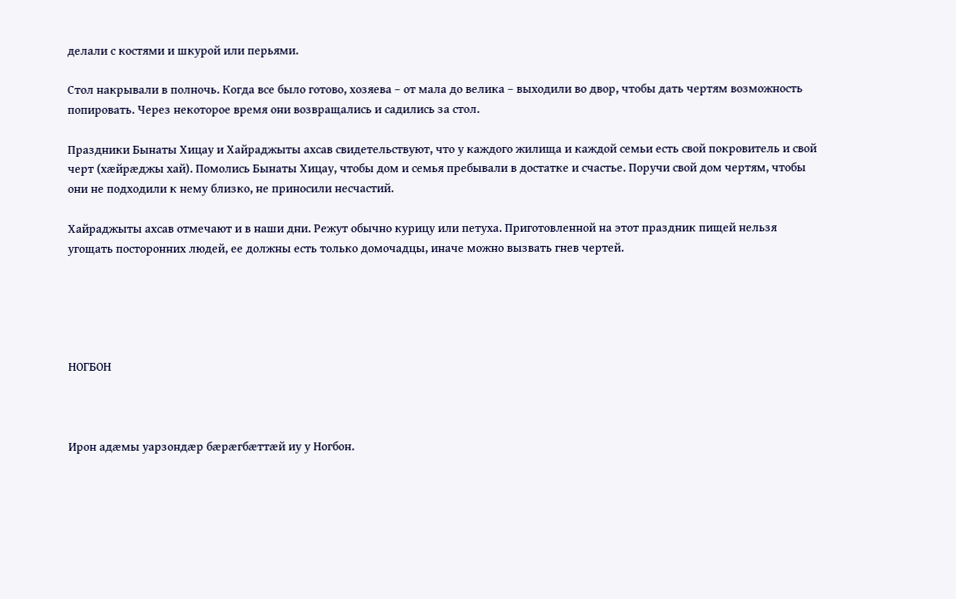делали с костями и шкурой или перьями.

Стол накрывали в полночь. Когда все было готово, хозяева – от мала до велика – выходили во двор, чтобы дать чертям возможность попировать. Через некоторое время они возвращались и садились за стол.

Праздники Бынаты Хицау и Хайраджыты ахсав свидетельствуют, что у каждого жилища и каждой семьи есть свой покровитель и свой черт (хæйрæджы хай). Помолись Бынаты Хицау, чтобы дом и семья пребывали в достатке и счастье. Поручи свой дом чертям, чтобы они не подходили к нему близко, не приносили несчастий.

Хайраджыты ахсав отмечают и в наши дни. Режут обычно курицу или петуха. Приготовленной на этот праздник пищей нельзя угощать посторонних людей, ее должны есть только домочадцы, иначе можно вызвать гнев чертей.





НОГБОН



Ирон адæмы уарзондæр бæрæгбæттæй иу у Ногбон.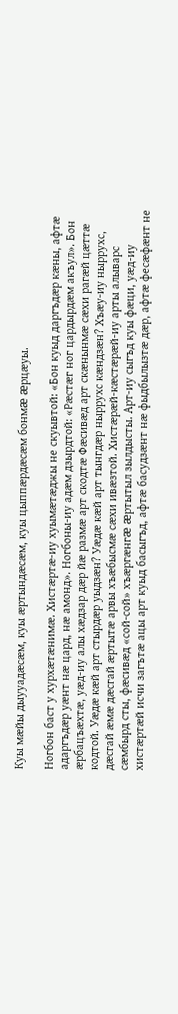Куы мæйы дыууадæсæм, куы æртындæсæм, куы цыппæрдæсæм бонмæ æрцæуы.

Ногбон баст у хурхæтæнимæ. Хистæртæ-иу хуымæтæджы не скуывтой: «Бон куыд даргъдæр кæны, афтæ адаргъдæр уæнт нæ цард, нæ амонд». Ногбоны-иу адæм дзырдтой: «Рæстæг ног цардырдæм акъул». Бон æрбацъæхтæ, уæд-иу алы хæдзар дæр йæ размæ арт скодтæ Фæсивæд арт скæнынмæ сæхи рагæй цæттæ кодтой. Уæдæ кæй арт стырдæр уыдзæн? Уæдæ кæй арт тынгдæр ныррухс кæндзæн? Хъæу-иу ныррухс, дæсгай æмæ дæсгай æртытæ арвы хъæбысмæ сæхи ивæзтой. Хистæрæй-кæстæрæй-иу арты алыварс сæмбырд сты, фæсивæд «сой-сой» хъæргæнгæ æртытыл зылдысты. Арт-иу сыгъд куы фæци, уæд-иу хистæртæй исчи загътæ ацы арт куыд басыгъд, афтæ басудзæнт нæ фыдбылызтæ дæр, афтæ фесæфæнт не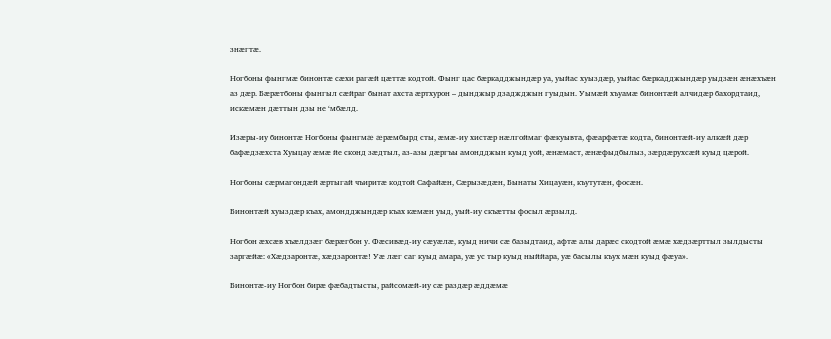знæгтæ.

Ногбоны фынгмæ бинонтæ сæхи рагæй цæттæ кодтой. Фынг цас бæркадджындæр уа, уыйас хуыздæр, уыйас бæркадджындæр уыдзæн æнæхъæн аз дæр. Бæрæтбоны фынгыл сæйраг бынат ахста æртхурон – дынджыр дзаджджын гуыдын. Уымæй хъуамæ бинонтæй алчидæр бахордтаид, искæмæн дæттын дзы не ‘мбæлд.

Изæры-иу бинонтæ Ногбоны фынгмæ æрæмбырд сты, æмæ-иу хистæр нæлгоймаг фæкуывта, фæарфæтæ кодта, бинонтæй-иу алкæй дæр бафæдзæхста Хуыцау æмæ йе сконд зæдтыл, аз-азы дæргъы амондджын куыд уой, æнæмаст, æнæфыдбылыз, зæрдæрухсæй куыд цæрой.

Ногбоны сæрмагондæй æртыгай чъиритæ кодтой Сафайæн, Сæрызæдæн, Бынаты Хицауæн, къутутæн, фосæн.

Бинонтæй хуыздæр къах, амондджындæр къах кæмæн уыд, уый-иу скъæтты фосыл æрзылд.

Ногбон æхсæв хъæлдзæг бæрæгбон у. Фæсивæд-иу сæуæлæ, куыд ничи сæ базыдтаид, афтæ алы дарæс скодтой æмæ хæдзæрттыл зылдысты заргæйæ: «Хæдзаронтæ, хæдзаронтæ! Уæ лæг саг куыд амара, уæ ус тыр куыд ныййара, уæ басылы къух мæн куыд фæуа».

Бинонтæ-иу Ногбон бирæ фæбадтысты, райсомæй-иу сæ раздæр æддæмæ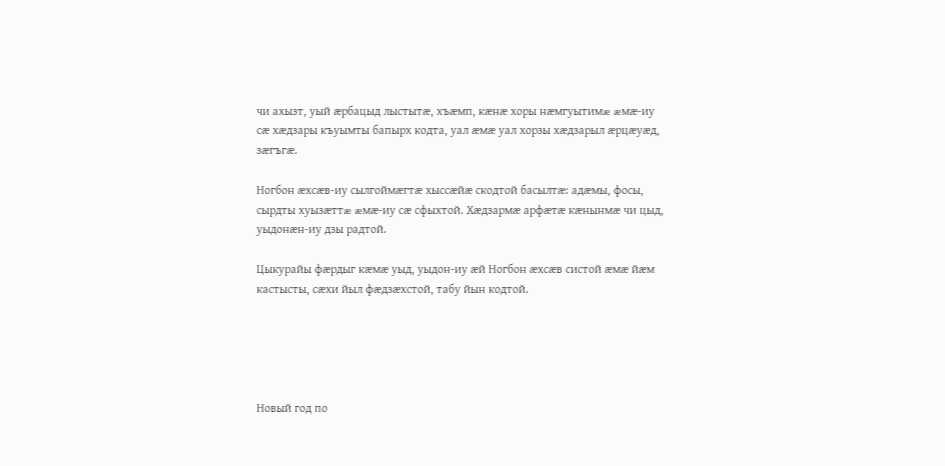чи ахызт, уый æрбацыд лыстытæ, хъæмп, кæнæ хоры нæмгуытимæ æмæ-иу сæ хæдзары къуымты бапырх кодта, уал æмæ уал хорзы хæдзарыл æрцæуæд, зæгъгæ.

Ногбон æхсæв-иу сылгоймæгтæ хыссæйæ скодтой басылтæ: адæмы, фосы, сырдты хуызæттæ æмæ-иу сæ сфыхтой. Хæдзармæ арфæтæ кæнынмæ чи цыд, уыдонæн-иу дзы радтой.

Цыкурайы фæрдыг кæмæ уыд, уыдон-иу æй Ногбон æхсæв систой æмæ йæм кастысты, сæхи йыл фæдзæхстой, табу йын кодтой.





Новый год по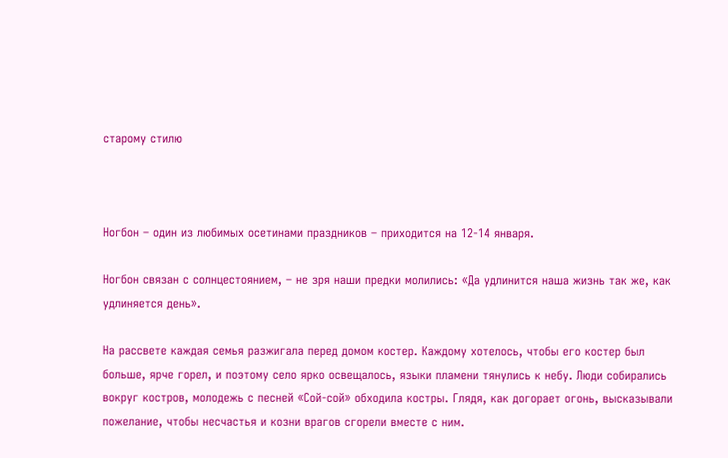старому стилю



Ногбон – один из любимых осетинами праздников – приходится на 12-14 января.

Ногбон связан с солнцестоянием, – не зря наши предки молились: «Да удлинится наша жизнь так же, как удлиняется день».

На рассвете каждая семья разжигала перед домом костер. Каждому хотелось, чтобы его костер был больше, ярче горел, и поэтому село ярко освещалось, языки пламени тянулись к небу. Люди собирались вокруг костров, молодежь с песней «Сой-сой» обходила костры. Глядя, как догорает огонь, высказывали пожелание, чтобы несчастья и козни врагов сгорели вместе с ним.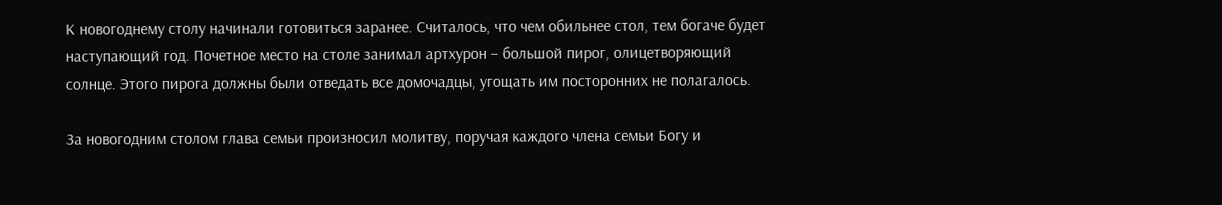К новогоднему столу начинали готовиться заранее. Считалось, что чем обильнее стол, тем богаче будет наступающий год. Почетное место на столе занимал артхурон – большой пирог, олицетворяющий солнце. Этого пирога должны были отведать все домочадцы, угощать им посторонних не полагалось.

За новогодним столом глава семьи произносил молитву, поручая каждого члена семьи Богу и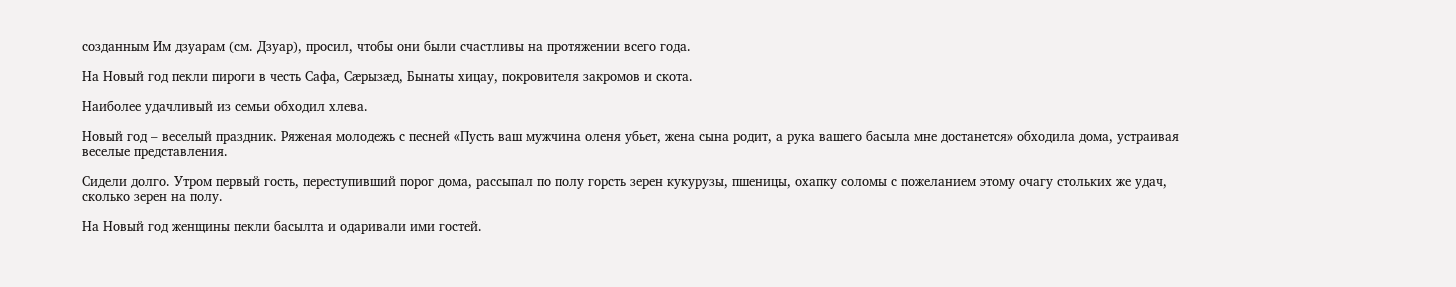созданным Им дзуарам (см. Дзуар), просил, чтобы они были счастливы на протяжении всего года.

На Новый год пекли пироги в честь Сафа, Сæрызæд, Бынаты хицау, покровителя закромов и скота.

Наиболее удачливый из семьи обходил хлева.

Новый год – веселый праздник. Ряженая молодежь с песней «Пусть ваш мужчина оленя убьет, жена сына родит, а рука вашего басыла мне достанется» обходила дома, устраивая веселые представления.

Сидели долго. Утром первый гость, переступивший порог дома, рассыпал по полу горсть зерен кукурузы, пшеницы, охапку соломы с пожеланием этому очагу стольких же удач, сколько зерен на полу.

На Новый год женщины пекли басылта и одаривали ими гостей.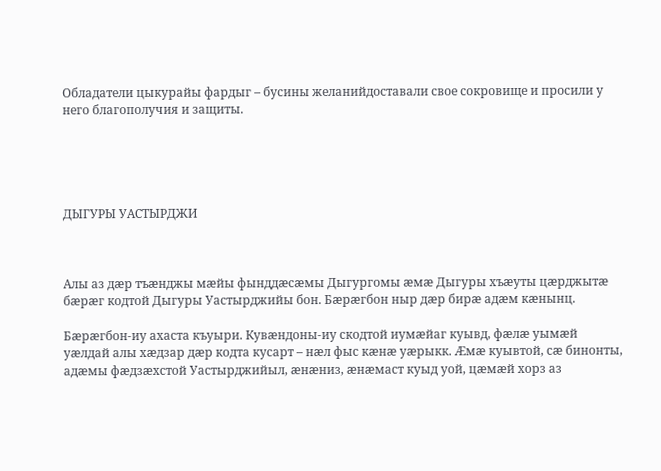Обладатели цыкурайы фардыг – бусины желанийдоставали свое сокровище и просили у него благополучия и защиты.





ДЫГУРЫ УАСТЫРДЖИ



Алы аз дæр тъæнджы мæйы фынддæсæмы Дыгургомы æмæ Дыгуры хъæуты цæрджытæ бæрæг кодтой Дыгуры Уастырджийы бон. Бæрæгбон ныр дæр бирæ адæм кæнынц.

Бæрæгбон-иу ахаста къуыри. Кувæндоны-иу скодтой иумæйаг куывд, фæлæ уымæй уæлдай алы хæдзар дæр кодта кусарт – нæл фыс кæнæ уæрыкк. Æмæ куывтой, сæ бинонты, адæмы фæдзæхстой Уастырджийыл, æнæниз, æнæмаст куыд уой, цæмæй хорз аз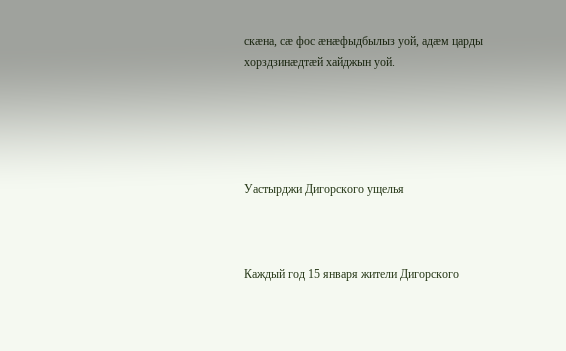скæна, сæ фос æнæфыдбылыз уой, адæм царды хорздзинæдтæй хайджын уой.





Уастырджи Дигорского ущелья



Каждый год 15 января жители Дигорского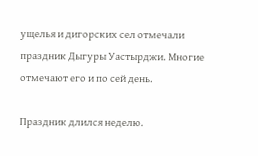ущелья и дигорских сел отмечали праздник Дыгуры Уастырджи. Многие отмечают его и по сей день.

Праздник длился неделю.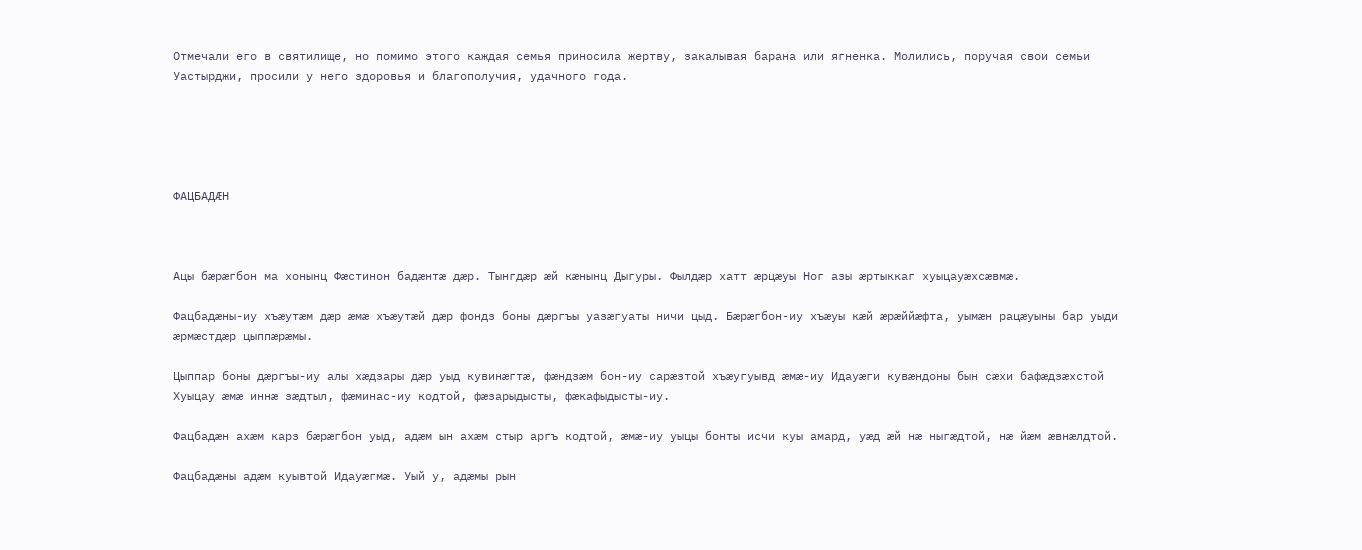Отмечали его в святилище, но помимо этого каждая семья приносила жертву, закалывая барана или ягненка. Молились, поручая свои семьи Уастырджи, просили у него здоровья и благополучия, удачного года.





ФАЦБАДÆН



Ацы бæрæгбон ма хонынц Фæстинон бадæнтæ дæр. Тынгдæр æй кæнынц Дыгуры. Фылдæр хатт æрцæуы Hог азы æртыккаг хуыцауæхсæвмæ.

Фацбадæны-иу хъæутæм дæр æмæ хъæутæй дæр фондз боны дæргъы уазæгуаты ничи цыд. Бæрæгбон-иу хъæуы кæй æрæййæфта, уымæн рацæуыны бар уыди æрмæстдæр цыппæрæмы.

Цыппар боны дæргъы-иу алы хæдзары дæр уыд кувинæгтæ, фæндзæм бон-иу сарæзтой хъæугуывд æмæ-иу Идауæги кувæндоны бын сæхи бафæдзæхстой Хуыцау æмæ иннæ зæдтыл, фæминас-иу кодтой, фæзарыдысты, фæкафыдысты-иу.

Фацбадæн ахæм карз бæрæгбон уыд, адæм ын ахæм стыр аргъ кодтой, æмæ-иу уыцы бонты исчи куы амард, уæд æй нæ ныгæдтой, нæ йæм æвнæлдтой.

Фацбадæны адæм куывтой Идауæгмæ. Уый у, адæмы рын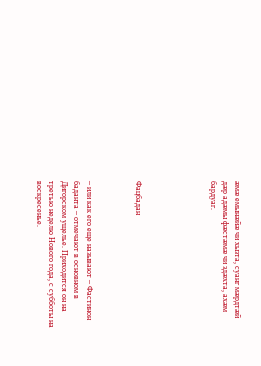æмæ емынæйæ чи хызта, суанг мæрдтæй дæр адæмы фæстæмæ чи здæхта, ахæм бардуаг.





Фацбадан



– или как его еще называют – Фастинон баданта – отмечают в основном в Дигорском ущелье. Приходится он на третью неделю Нового года, с субботы на воскресенье.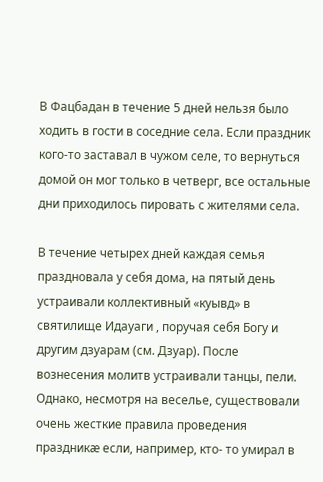В Фацбадан в течение 5 дней нельзя было ходить в гости в соседние села. Если праздник кого-то заставал в чужом селе, то вернуться домой он мог только в четверг, все остальные дни приходилось пировать с жителями села.

В течение четырех дней каждая семья праздновала у себя дома, на пятый день устраивали коллективный «куывд» в святилище Идауаги , поручая себя Богу и другим дзуарам (см. Дзуар). После вознесения молитв устраивали танцы, пели. Однако, несмотря на веселье, существовали очень жесткие правила проведения праздникæ если, например, кто- то умирал в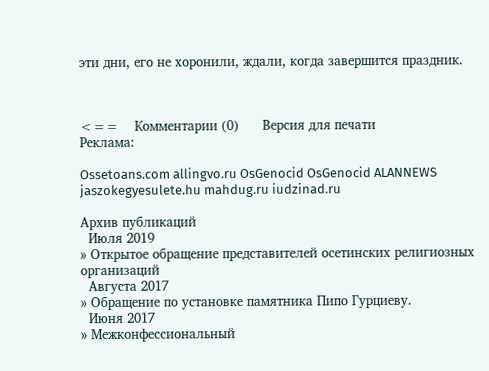эти дни, его не хоронили, ждали, когда завершится праздник.



<==    Комментарии (0)      Версия для печати
Реклама:

Ossetoans.com allingvo.ru OsGenocid OsGenocid ALANNEWS jaszokegyesulete.hu mahdug.ru iudzinad.ru

Архив публикаций
  Июля 2019
» Открытое обращение представителей осетинских религиозных организаций
  Августа 2017
» Обращение по установке памятника Пипо Гурциеву.
  Июня 2017
» Межконфессиональный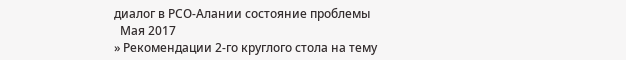диалог в РСО-Алании состояние проблемы
  Мая 2017
» Рекомендации 2-го круглого стола на тему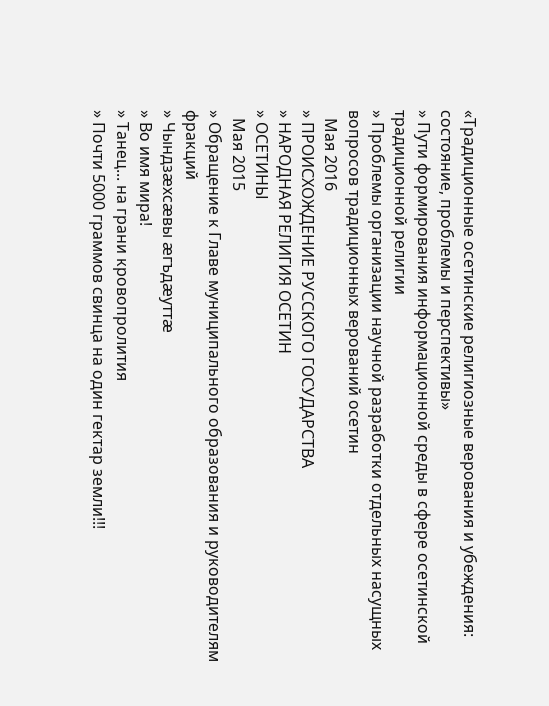«Традиционные осетинские религиозные верования и убеждения: состояние, проблемы и перспективы»
» Пути формирования информационной среды в сфере осетинской традиционной религии
» Проблемы организации научной разработки отдельных насущных вопросов традиционных верований осетин
  Мая 2016
» ПРОИСХОЖДЕНИЕ РУССКОГО ГОСУДАРСТВА
» НАРОДНАЯ РЕЛИГИЯ ОСЕТИН
» ОСЕТИНЫ
  Мая 2015
» Обращение к Главе муниципального образования и руководителям фракций
» Чындзӕхсӕвы ӕгъдӕуттӕ
» Во имя мира!
» Танец... на грани кровопролития
» Почти 5000 граммов свинца на один гектар земли!!!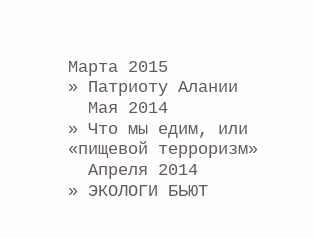Марта 2015
» Патриоту Алании
  Мая 2014
» Что мы едим, или «пищевой терроризм»
  Апреля 2014
» ЭКОЛОГИ БЬЮТ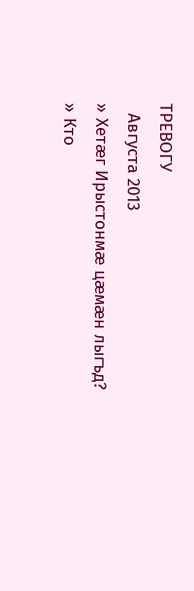ТРЕВОГУ
  Августа 2013
» Хетӕг Ирыстонмӕ цӕмӕн лыгъд?
» Кто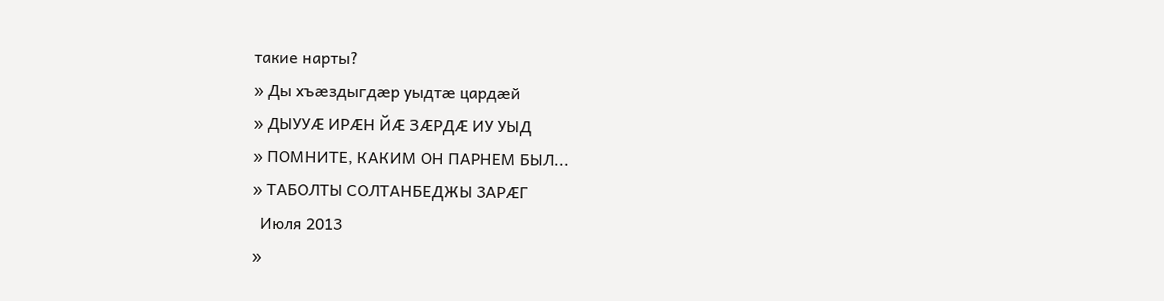такие нарты?
» Ды хъæздыгдæр уыдтæ цардæй
» ДЫУУӔ ИРӔН ЙӔ ЗӔРДӔ ИУ УЫД
» ПОМНИТЕ, КАКИМ ОН ПАРНЕМ БЫЛ...
» ТАБОЛТЫ СОЛТАНБЕДЖЫ 3АРӔГ
  Июля 2013
»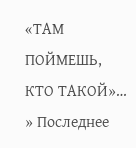«ТАМ ПОЙМЕШЬ, КТО ТАКОЙ»…
» Последнее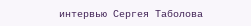интервью Сергея Таболова